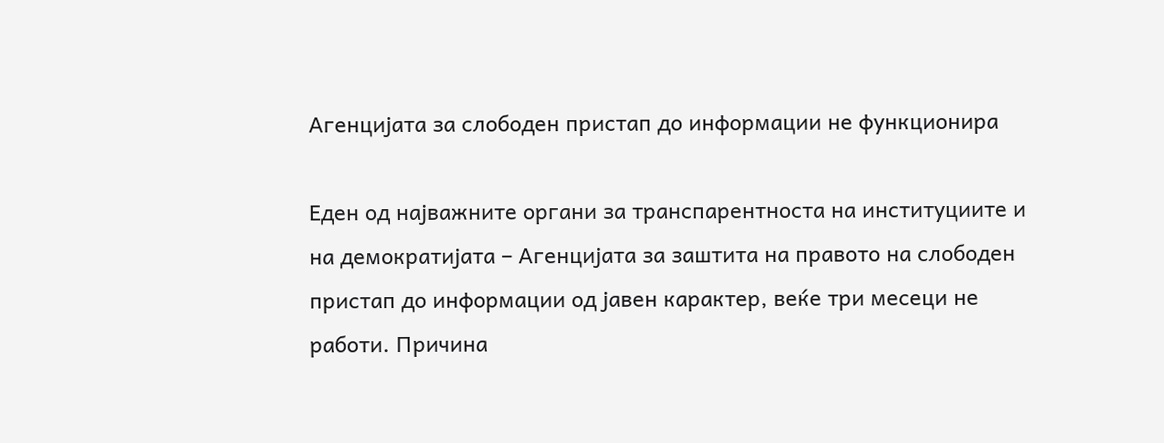Агенцијата за слободен пристап до информации не функционира

Еден од најважните органи за транспарентноста на институциите и на демократијата – Агенцијата за заштита на правото на слободен пристап до информации од јавен карактер, веќе три месеци не работи. Причина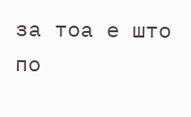за тоа е што по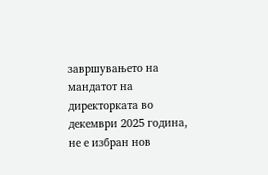завршувањето на мандатот на директорката во декември 2025 година, не е избран нов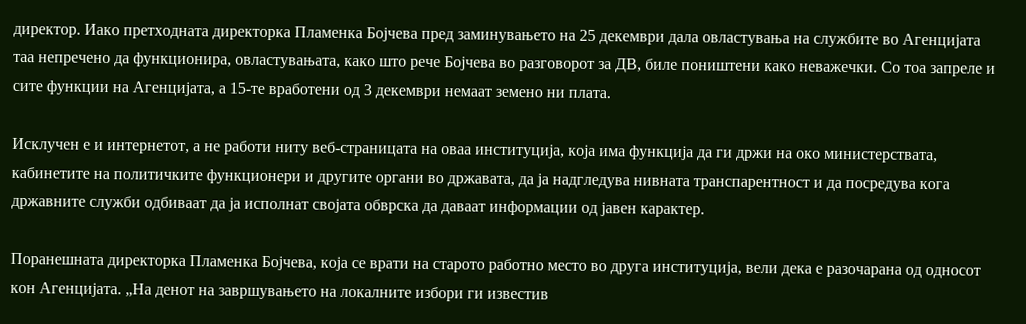директор. Иако претходната директорка Пламенка Бојчева пред заминувањето на 25 декември дала овластувања на службите во Агенцијата таа непречено да функционира, овластувањата, како што рече Бојчева во разговорот за ДВ, биле поништени како неважечки. Со тоа запреле и сите функции на Агенцијата, а 15-те вработени од 3 декември немаат земено ни плата.

Исклучен е и интернетот, а не работи ниту веб-страницата на оваа институција, која има функција да ги држи на око министерствата, кабинетите на политичките функционери и другите органи во државата, да ја надгледува нивната транспарентност и да посредува кога државните служби одбиваат да ја исполнат својата обврска да даваат информации од јавен карактер.

Поранешната директорка Пламенка Бојчева, која се врати на старото работно место во друга институција, вели дека е разочарана од односот кон Агенцијата. „На денот на завршувањето на локалните избори ги известив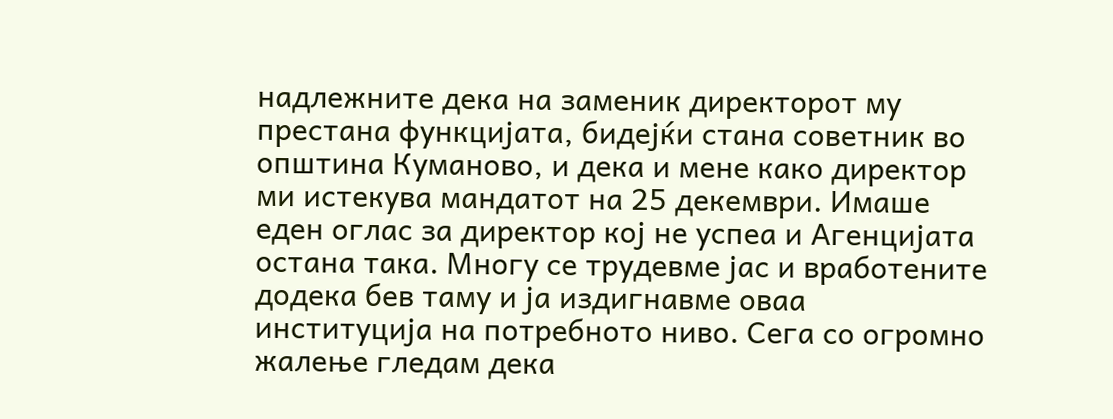надлежните дека на заменик директорот му престана функцијата, бидејќи стана советник во општина Куманово, и дека и мене како директор ми истекува мандатот на 25 декември. Имаше еден оглас за директор кој не успеа и Агенцијата остана така. Многу се трудевме јас и вработените додека бев таму и ја издигнавме оваа институција на потребното ниво. Сега со огромно жалење гледам дека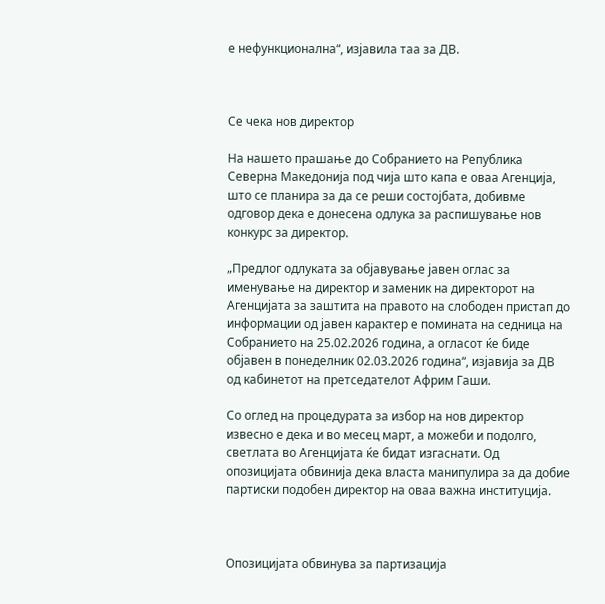е нефункционална“, изјавила таа за ДВ.



Се чека нов директор

На нашето прашање до Собранието на Република Северна Македонија под чија што капа е оваа Агенција, што се планира за да се реши состојбата, добивме одговор дека е донесена одлука за распишување нов конкурс за директор.

„Предлог одлуката за објавување јавен оглас за именување на директор и заменик на директорот на Агенцијата за заштита на правото на слободен пристап до информации од јавен карактер е помината на седница на Собранието на 25.02.2026 година, а огласот ќе биде објавен в понеделник 02.03.2026 година“, изјавија за ДВ од кабинетот на претседателот Африм Гаши.

Со оглед на процедурата за избор на нов директор извесно е дека и во месец март, а можеби и подолго, светлата во Агенцијата ќе бидат изгаснати. Од опозицијата обвинија дека власта манипулира за да добие партиски подобен директор на оваа важна институција.



Опозицијата обвинува за партизација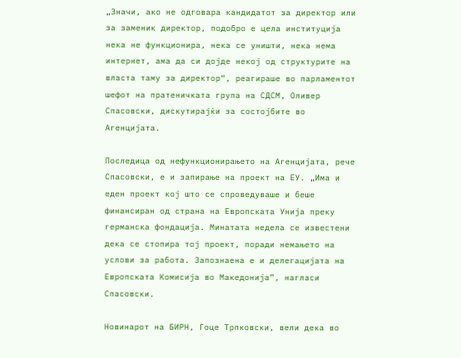„Значи, ако не одговара кандидатот за директор или за заменик директор, подобро е цела институција нека не функционира, нека се уништи, нека нема интернет, ама да си дојде некој од структурите на власта таму за директор“, реагираше во парламентот шефот на пратеничката група на СДСМ, Оливер Спасовски, дискутирајќи за состојбите во Агенцијата.

Последица од нефункционирањето на Агенцијата, рече Спасовски, е и запирање на проект на ЕУ. „Има и еден проект кој што се спроведуваше и беше финансиран од страна на Европската Унија преку германска фондација. Минатата недела се известени дека се стопира тој проект, поради немањето на услови за работа. Запознаена е и делегацијата на Европската Комисија во Македонија”, нагласи Спасовски.

Новинарот на БИРН, Гоце Трпковски, вели дека во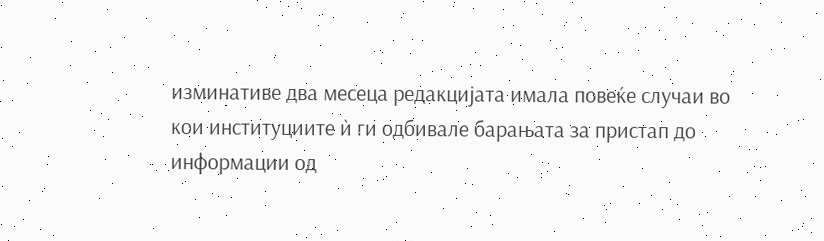изминативе два месеца редакцијата имала повеќе случаи во кои институциите ѝ ги одбивале барањата за пристап до информации од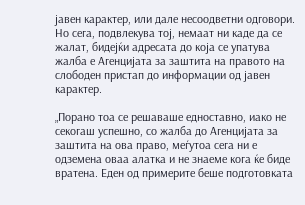јавен карактер, или дале несоодветни одговори. Но сега, подвлекува тој, немаат ни каде да се жалат, бидејќи адресата до која се упатува жалба е Агенцијата за заштита на правото на слободен пристап до информации од јавен карактер.

„Порано тоа се решаваше едноставно, иако не секогаш успешно, со жалба до Агенцијата за заштита на ова право, меѓутоа сега ни е одземена оваа алатка и не знаеме кога ќе биде вратена. Еден од примерите беше подготовката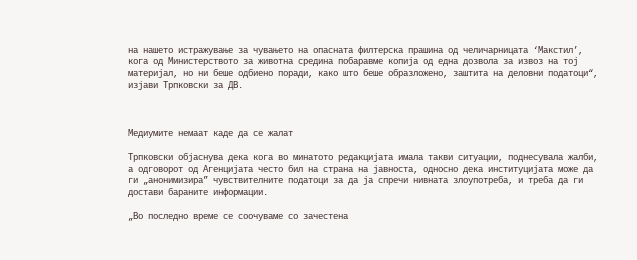на нашето истражување за чувањето на опасната филтерска прашина од челичарницата ‘Макстил’, кога од Министерството за животна средина побаравме копија од една дозвола за извоз на тој материјал, но ни беше одбиено поради, како што беше образложено, заштита на деловни податоци“, изјави Трпковски за ДВ.



Медиумите немаат каде да се жалат

Трпковски објаснува дека кога во минатото редакцијата имала такви ситуации, поднесувала жалби, а одговорот од Агенцијата често бил на страна на јавноста, односно дека институцијата може да ги „анонимизира” чувствителните податоци за да ја спречи нивната злоупотреба, и треба да ги достави бараните информации.

„Во последно време се соочуваме со зачестена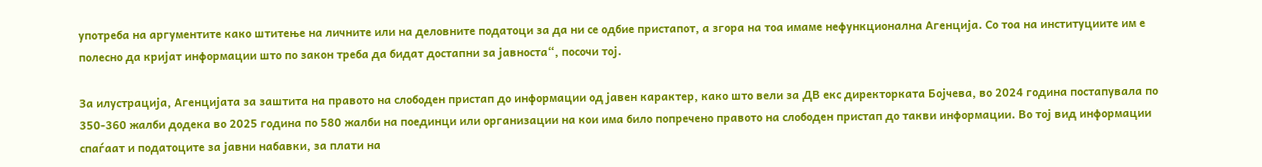употреба на аргументите како штитење на личните или на деловните податоци за да ни се одбие пристапот, а згора на тоа имаме нефункционална Агенција. Со тоа на институциите им е полесно да кријат информации што по закон треба да бидат достапни за јавноста“, посочи тој.

За илустрација, Агенцијата за заштита на правото на слободен пристап до информации од јавен карактер, како што вели за ДВ екс директорката Бојчева, во 2024 година постапувала по 350-360 жалби додека во 2025 година по 580 жалби на поединци или организации на кои има било попречено правото на слободен пристап до такви информации. Во тој вид информации спаѓаат и податоците за јавни набавки, за плати на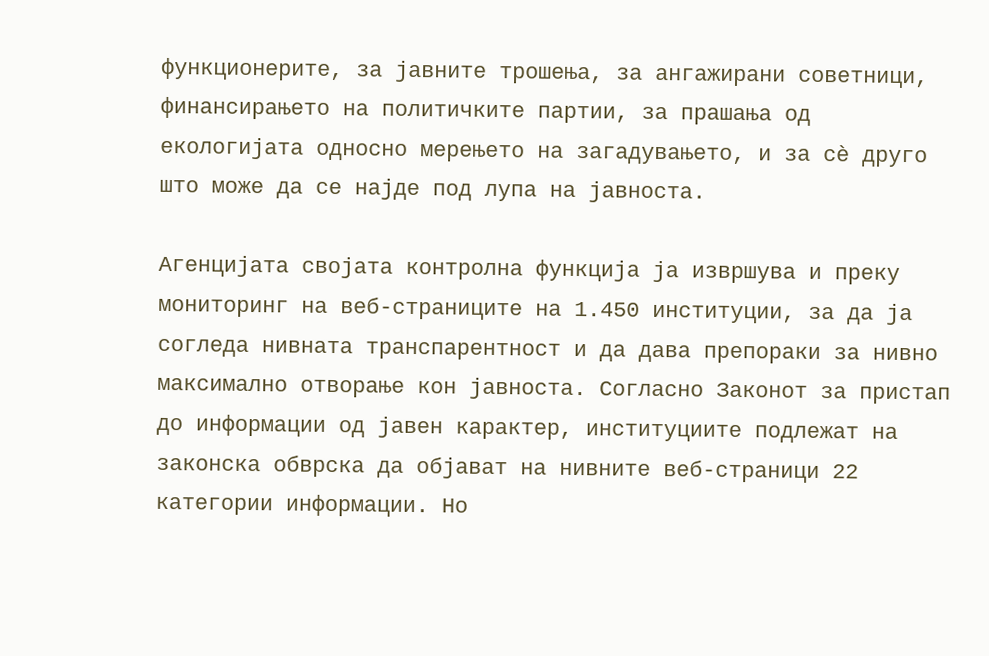функционерите, за јавните трошења, за ангажирани советници, финансирањето на политичките партии, за прашања од екологијата односно мерењето на загадувањето, и за сѐ друго што може да се најде под лупа на јавноста.

Агенцијата својата контролна функција ја извршува и преку мониторинг на веб-страниците на 1.450 институции, за да ја согледа нивната транспарентност и да дава препораки за нивно максимално отворање кон јавноста. Согласно Законот за пристап до информации од јавен карактер, институциите подлежат на законска обврска да објават на нивните веб-страници 22 категории информации. Но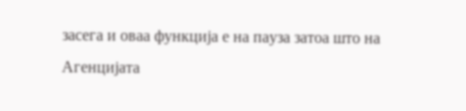засега и оваа функција е на пауза затоа што на Агенцијата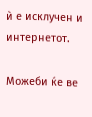ѝ е исклучен и интернетот.

Можеби ќе ве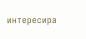интересира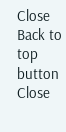Close
Back to top button
Close